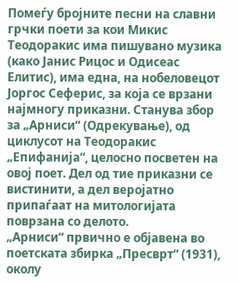Помеѓу бројните песни на славни грчки поети за кои Микис Теодоракис има пишувано музика (како Јанис Рицос и Одисеас Елитис), има една, на нобеловецот Јоргос Сеферис, за која се врзани најмногу приказни. Станува збор за „Арниси“ (Одрекување), од циклусот на Теодоракис „Епифанија“, целосно посветен на овој поет. Дел од тие приказни се вистинити, а дел веројатно припаѓаат на митологијата поврзана со делото.
„Арниси“ првично е објавена во поетската збирка „Пресврт“ (1931), околу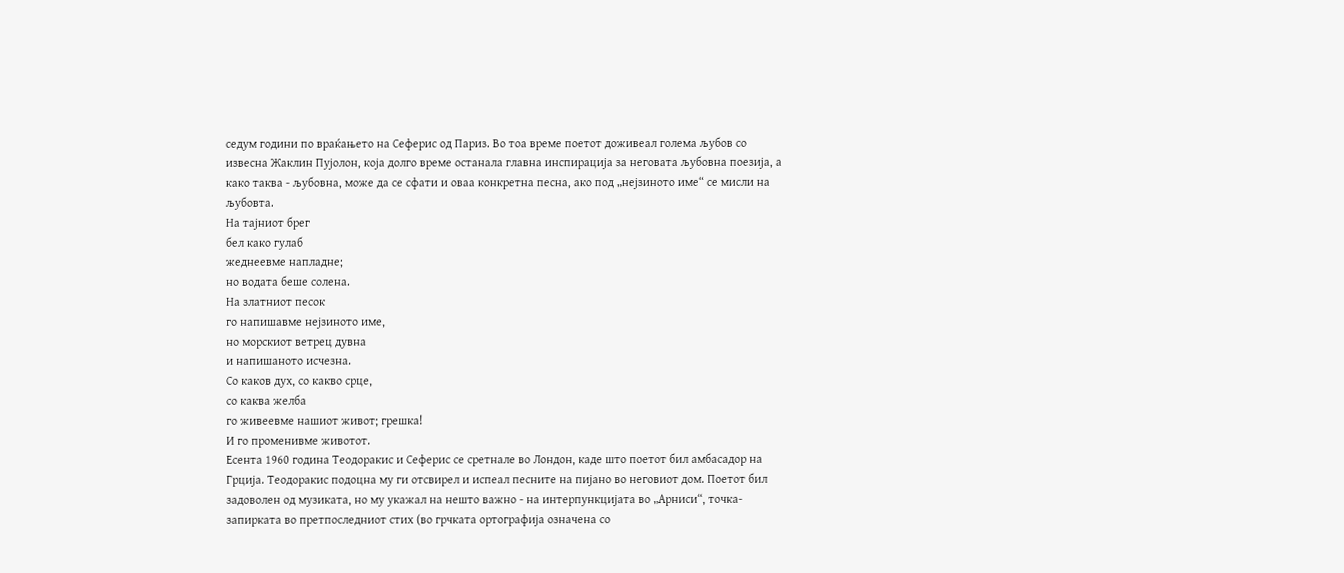седум години по враќањето на Сеферис од Париз. Во тоа време поетот доживеал голема љубов со извесна Жаклин Пујолон, која долго време останала главна инспирација за неговата љубовна поезија, а како таква - љубовна, може да се сфати и оваа конкретна песна, ако под „нејзиното име“ се мисли на љубовта.
На тајниот брег
бел како гулаб
жеднеевме напладне;
но водата беше солена.
На златниот песок
го напишавме нејзиното име,
но морскиот ветрец дувна
и напишаното исчезна.
Со каков дух, со какво срце,
со каква желба
го живеевме нашиот живот; грешка!
И го променивме животот.
Есента 1960 година Теодоракис и Сеферис се сретнале во Лондон, каде што поетот бил амбасадор на Грција. Теодоракис подоцна му ги отсвирел и испеал песните на пијано во неговиот дом. Поетот бил задоволен од музиката, но му укажал на нешто важно - на интерпункцијата во „Арниси“, точка-запирката во претпоследниот стих (во грчката ортографија означена со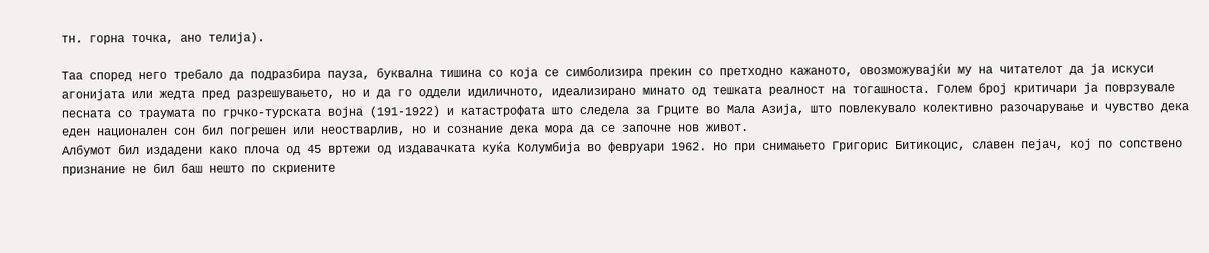тн. горна точка, ано телија).

Таа според него требало да подразбира пауза, буквална тишина со која се симболизира прекин со претходно кажаното, овозможувајќи му на читателот да ја искуси агонијата или жедта пред разрешувањето, но и да го оддели идиличното, идеализирано минато од тешката реалност на тогашноста. Голем број критичари ја поврзувале песната со траумата по грчко-турската војна (191-1922) и катастрофата што следела за Грците во Мала Азија, што повлекувало колективно разочарување и чувство дека еден национален сон бил погрешен или неостварлив, но и сознание дека мора да се започне нов живот.
Албумот бил издадени како плоча од 45 вртежи од издавачката куќа Колумбија во февруари 1962. Но при снимањето Григорис Битикоцис, славен пејач, кој по сопствено признание не бил баш нешто по скриените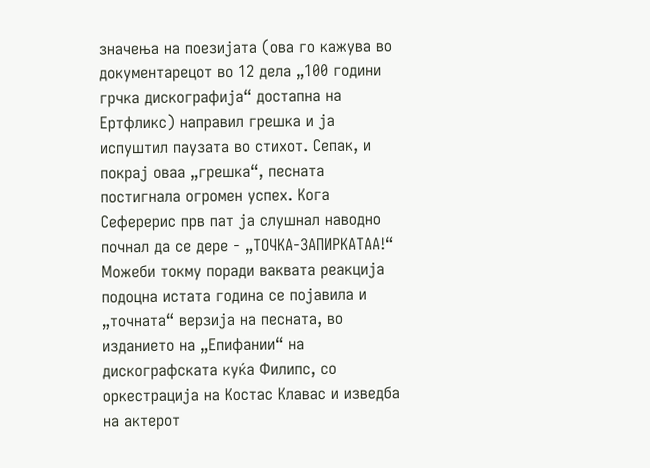значења на поезијата (ова го кажува во документарецот во 12 дела „100 години грчка дискографија“ достапна на Ертфликс) направил грешка и ја испуштил паузата во стихот. Сепак, и покрај оваа „грешка“, песната постигнала огромен успех. Кога Сеферерис прв пат ја слушнал наводно почнал да се дере - „ТОЧКА-ЗАПИРКАТАА!“
Можеби токму поради ваквата реакција подоцна истата година се појавила и „точната“ верзија на песната, во изданието на „Епифании“ на дискографската куќа Филипс, со оркестрација на Костас Клавас и изведба на актерот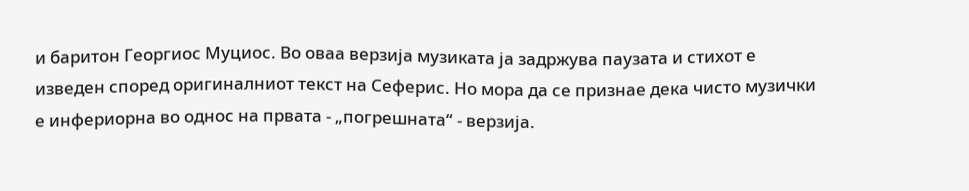и баритон Георгиос Муциос. Во оваа верзија музиката ја задржува паузата и стихот е изведен според оригиналниот текст на Сеферис. Но мора да се признае дека чисто музички е инфериорна во однос на првата - „погрешната“ - верзија.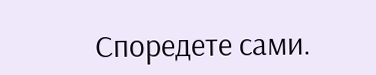Споредете сами.